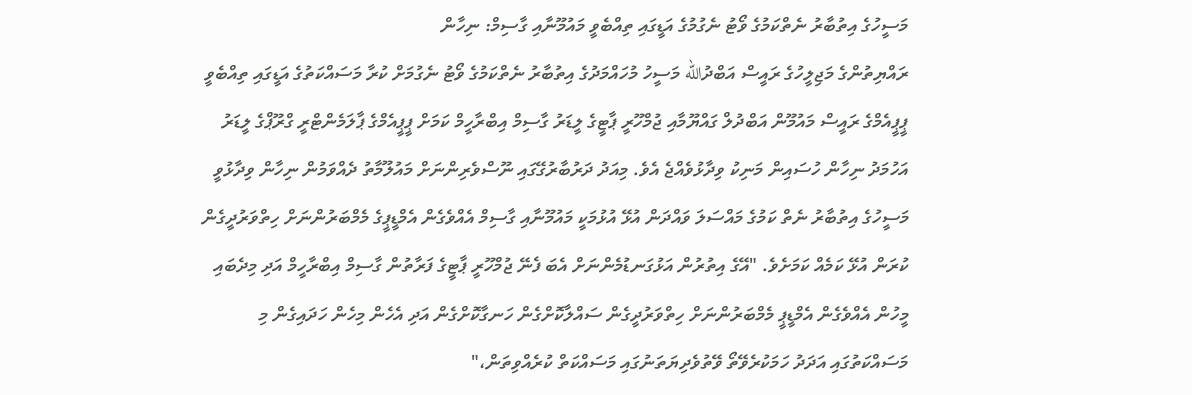މަސީހުގެ އިތުބާރު ނެތްކަމުގެ ވޯޓު ނެގުމުގެ އަޑީގައި ތިއްބެވީ މައުމޫނާއި ގާސިމް: ނިހާން
ރައްޔިތުންގެ މަޖިލީހުގެ ރައީސް އަބްދުالله މަސީހު މުހައްމަދުގެ އިތުބާރު ނެތްކަމުގެ ވޯޓު ނެގުމަށް ކުރާ މަސައްކަތުގެ އަޑީގައި ތިއްބެވީ ޕީޕީއެމްގެ ރައީސް މައުމޫން އަބްދުލް ގައްޔޫމާއި ޖުމްހޫރީ ޕާޓީގެ ލީޑަރު ގާސިމް އިބްރާހީމް ކަމަށް ޕީޕީއެމްގެ ޕާލަމެންޓްރީ ގްރޫޕްގެ ލީޑަރު އަހުމަދު ނިހާން ހުސައިން މަނިކު ވިދާޅުވެއްޖެ އެވެ. މިއަދު ދަރުބާރުގޭގައި ނޫސްވެރިންނަށް މައުލޫމާތު ދެއްވަމުން ނިހާން ވިދާޅުވީ މަސީހުގެ އިތުބާރު ނެތް ކަމުގެ މައްސަލަ ވައްދަން އުޅޭ އުޅުމަކީ މައުމޫނާއި ގާސިމް އެއްވެގެން އެމްޑީޕީގެ މެމްބަރުންނަށް ހިތްވަރުދީގެން ކުރަން އުޅޭ ކަމެއް ކަމަށެވެ. "އޭގެ އިތުރުން އަޅުގަނޑުމެންނަށް އެބަ ފެނޭ ޖުމްހޫރީ ޕާޓީގެ ފަރާތުން ގާސިމް އިބްރާހީމް އަދި މިދެބައި މީހުން އެއްވެގެން އެމްޑީޕީ މެމްބަރުންނަށް ހިތްވަރުދީގެން ސައްލާކޮށްގެން ހަނގާކޮށްގެން އަދި އެހެން މިހެން ހަދައިގެން މި މަސައްކަތުގައި އަދަދު ހަމަކުރެވޭތޯ ވޭތުވެދިޔަތަނުގައި މަސައްކަތް ކުރެއްވިތަން،"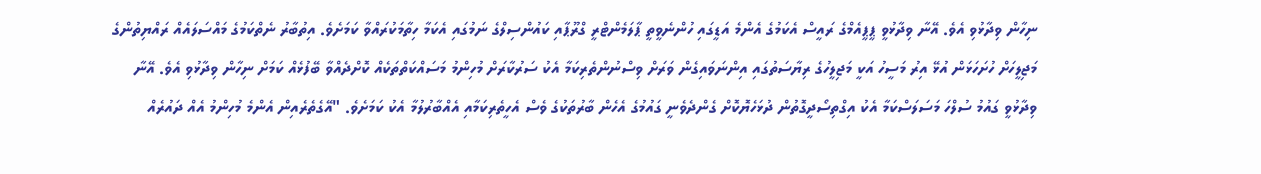ނިހާން ވިދާޅުވި އެވެ. އޭނާ ވިދާޅުވީ ޕީޕީއެމްގެ ރައީސް އެކަމުގެ އެންމެ އަޑީގައި ހުންނެވީތީ ޕާލަމެންޓްރީ ގްރޫޕާއި ކައުންސިލްގެ ނަމުގައި އެކަމާ ހިތާމަކުރައްވާ ކަމަށެވެ. އިތުބާރު ނެތްކަމުގެ މައްސަލައެއް ރައްޔިތުންގެ މަޖިލީހަށް ހުށަހަޅަން އުޅޭ އިރު މަސީހު އަކީ މަޖިލީހުގެ ރިޔާސަތުގައި އިންނަވައިގެން ވަރަށް ވިސްނުންތެރިކަމާ އެކު ސަރުކާރަށް މުހިންމު މަސައްކަތްތަކެއް ކޮށްދެއްވާ ބޭފުޅެއް ކަމަށް ނިހާން ވިދާޅުވި އެވެ. އޭނާ ވިދާޅުވީ ގައުމު ސުލްހަ މަސަލަސްކަމާ އެކު އިގްތިސޯދީގޮތުން ދުޅަހެޔޮކޮށް ގެންދެވެނީ ގައުމުގެ އެހެން ބާރުތަކުގެ ވެސް އެހީތެރިކަމާއި އެއްބާރުލުމާ އެކު ކަމަށެވެ. "އޭގެތެރެއިން އެންމެ މުހިންމު އެއް ދައުރެއް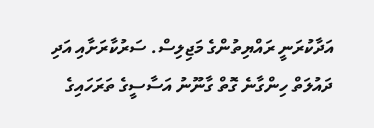އަދާކުރަނީ ރައްޔިތުންގެ މަޖިލިސް. ސަރުކާރަށާއި އަދި ދައުލަތް ހިންގާނެ ގޮތް ގާނޫނު އަސާސީގެ ތަރަހައިގެ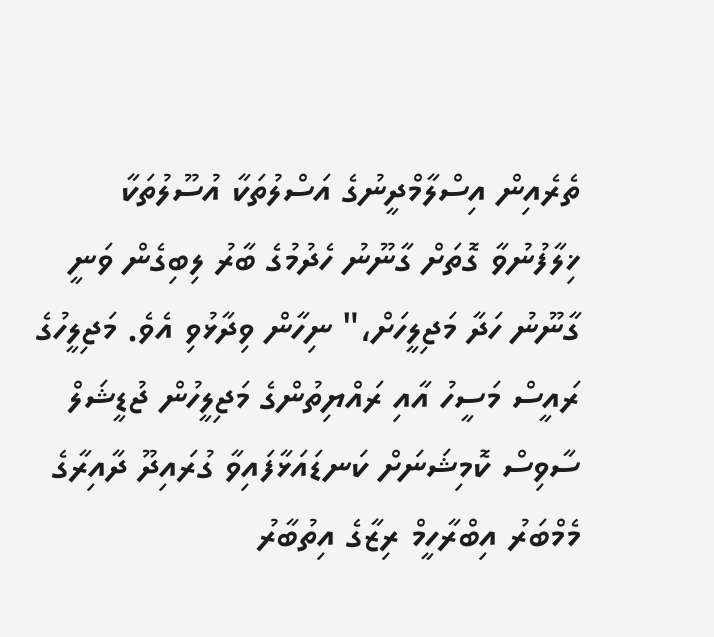ތެރެއިން އިސްލާމްދީނުގެ އަސްލުތަކާ އުސޫލުތަކާ ޚިލާފުނުވާ ގޮތަށް ގާނޫނު ހެދުމުގެ ބާރު ލިބިގެން ވަނީ ގާނޫނު ހަދާ މަޖިލީހަށް،" ނިހާން ވިދާޅުވި އެވެ. މަޖިލީހުގެ ރައީސް މަސީހު އާއި ރައްޔިތުންގެ މަޖިލީހުން ޖުޑީޝަލް ސާވިސް ކޮމިޝަނަށް ކަނޑައަޅާފައިވާ ގުރައިދޫ ދާއިރާގެ މެމްބަރު އިބްރާހީމް ރިޒާގެ އިތުބާރު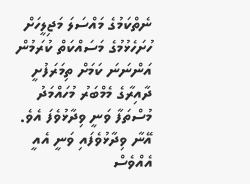ނެތްކަމުގެ މައްސަލަ މަޖިލީހަށް ހުށަހެޅުމުގެ މަސައްކަތް ކުރަމުން އަންނަނަ ކަމަށް ތިމަރަފުށީ ދާއިރާގެ މެމްބަރު މުހައްމަދު މުސްތަފާ ވަނީ ވިދާޅުވެފަ އެވެ. އޭނާ ވިދާޅުވެފައި ވަނީ އެއީ އެއްވެސް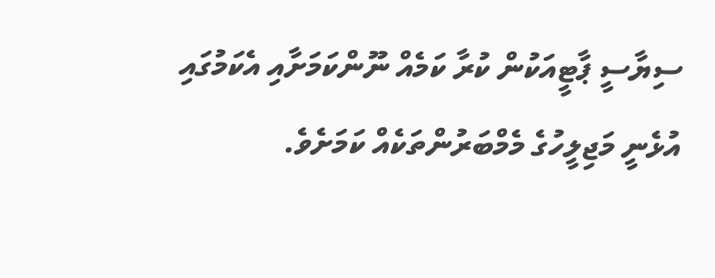ސިޔާސީ ޕާޓީއަކުން ކުރާ ކަމެއް ނޫންކަމަށާއި އެކަމުގައި އުޅެނީ މަޖިލީހުގެ މެމްބަރުންތަކެއް ކަމަށެވެ.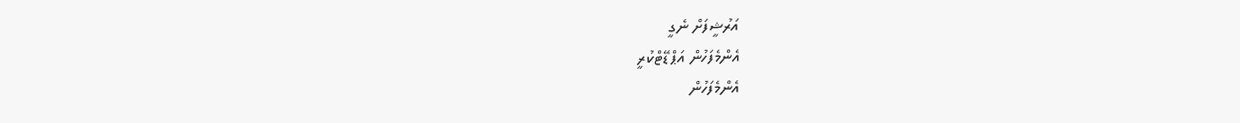އަރުޝީފަށް ނެގީ
އެންމެފަހުން އަޕްޑޭޓްކުރީ
އެންމެފަހުން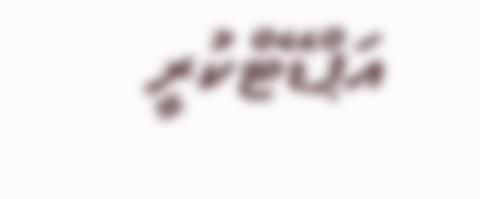އަޕްޑޭޓްކުރީ